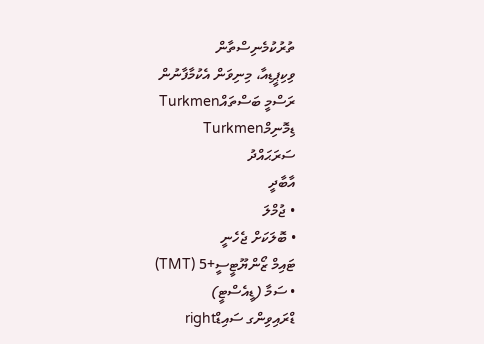ތުރުކުމެނިސްތާން
ވިކިޕީޑިއާ، މިނިވަން އެކުމާފާނުން
ރަސްމީ ބަސްތައްTurkmen
ޑިމޮނިމްTurkmen
ސަރަޙައްދު
އާބާދީ
• ޖުމްލަ
• ބޮލަކަށް ޖެހެނީ
ޓައިމް ޒޯންޔޫޓީސީ+5 (TMT)
• ސަމާ (ޑީއެސްޓީ)
ޑްރައިވިންގ ސައިޑްright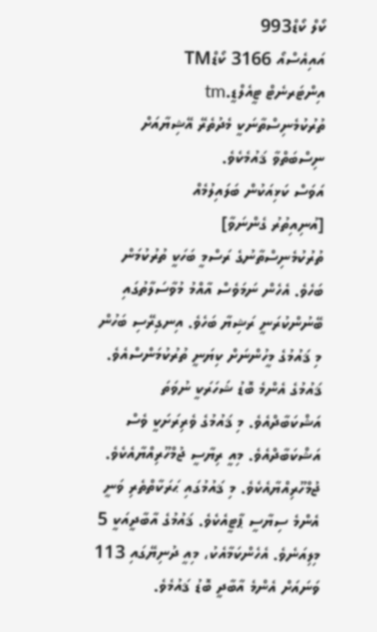ކޯލް ކޯޑް993
އައިއެސްއޯ 3166 ކޯޑްTM
އިންޓަރނެޓް ޓީއެލްޑީ.tm
ތުރުކުމެނިސްތާނަކީ މެދުތެރޭ އޭޝިޔާއަށް ނިސްބަތްވާ ޤައުމެކެވެ.
އަވަސް ކަޅިއަކުން ބަލައިލުމެއް
[އުނިއިތުރު ގެންނަވާ]
ތުރުކުމެނިސްތާނުގެ ރަސްމީ ބަހަކީ ތުރުކުމަން ބަހެވެ. އެހެން ނަމަވެސް އާއްމު މުވާސަލާތުގައި ބޭނުންކުރަނީ ރަޝިޔާ ބަހެވެ. އިނގިރޭސި ބަހުން މި ޤައުމުގެ މީހުންނަށް ކިޔަނީ ތުރުކުމަންސްއެވެ. ޤައުމުގެ އެންމެ ބޮޑު ޝަހަރަކީ ނުވަތަ އަޝްކަބާދްއެވެ. މި ޤައުމުގެ ވެރިރަށަކީ ވެސް އަޝްކަބާދްއެވެ. މިއީ ރިޔާސީ ޖުމްހޫރިއްޔާއެކެވެ. ޖުމްހޫރިއްޔާއެކެވެ. މި ޤައުމުގައި ޙަރަކާތްތެރި ވަނީ އެންމެ ސިޔާސީ ޕާޓީއެކެވެ. ޤައުމުގެ އާބާދީއަކީ 5 މިލިއަނެވެ. އެހެންކަމާއެކު، މިއީ ދުނިޔޭގައި 113 ވަނައަށް އެންމެ އާބާދީ ބޮޑު ޤައުމެވެ.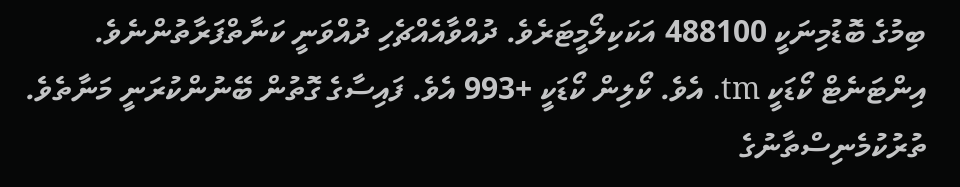ބިމުގެ ބޮޑުމިނަކީ 488100 އަކަކިލޯމީޓަރެވެ. ދުއްވާއެއްޗެހި ދުއްވަނީ ކަނާތްފަރާތުންނެވެ. އިންޓަނެޓް ކޯޑަކީ tm. އެވެ. ކޯލިން ކޯޑަކީ +993 އެވެ. ފައިސާގެ ގޮތުން ބޭނުންކުރަނީ މަނާތެވެ.
ތުރުކުމެނިސްތާނުގެ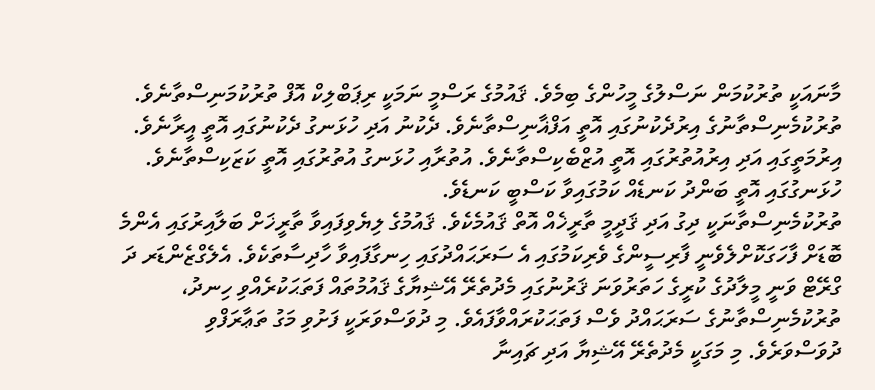މާނައަކީ ތުރުކުމަން ނަސްލުގެ މީހުންގެ ބިމެވެ. ޤައުމުގެ ރަސްމީ ނަމަކީ ރިޕަބްލިކް އޮފް ތުރުކުމަނިސްތާނެވެ.
ތުރުކުމެނިސްތާނުގެ އިރުދެކުނުގައި އޮތީ އަފްޣާނިސްތާނެވެ. ދެކުނު އަދި ހުޅަނގު ދެކުނުގައި އޮތީ އީރާނެވެ. އިރުމަތީގައި އަދި އިރުއުތުރުގައި އޮތީ އުޒްބެކިސްތާނެވެ. އުތުރާއި ހުޅަނގު އުތުރުގައި އޮތީ ކަޒަކިސްތާނެވެ. ހުޅަނގުގައި އޮތީ ބަންދު ކަނޑެއް ކަމުގައިވާ ކަސްބީ ކަނޑެވެ.
ތުރުކުމެނިސްތާނަކީ ދިގު އަދި ޤަދީމީ ތާރީޚެއް އޮތް ޤައުމެކެވެ. ޤައުމުގެ ލިޔެވިފައިވާ ތާރީޚަށް ބަލާއިރުގައި އެންމެ ބޮޑަށް ފާހަގަކޮށްލެވެނީ ފާރިސީންގެ ވެރިކަމުގައި އެ ސަރަޙައްދުގައި ހިނގާފައިވާ ހާދިސާތަކެވެ. އެލެގްޒެންޑަރ ދަ ގްރޭޓް ވަނީ މީލާދުގެ ކުރީގެ ހަތަރުވަނަ ޤަރުނުގައި މެދުތެރޭ އޭޝިޔާގެ ޤައުމުތައް ފަތަޙަކުރެއްވި ހިނދު، ތުރުކުމެނިސްތާނުގެ ސަރަޙައްދު ވެސް ފަތަޙަކުރައްވާފައެވެ. މި ދުވަސްވަރަކީ ފަށުވި މަގު ތަޢާރަފްވި ދުވަސްވަރެވެ. މި މަގަކީ މެދުތެރޭ އޭޝިޔާ އަދި ޗައިނާ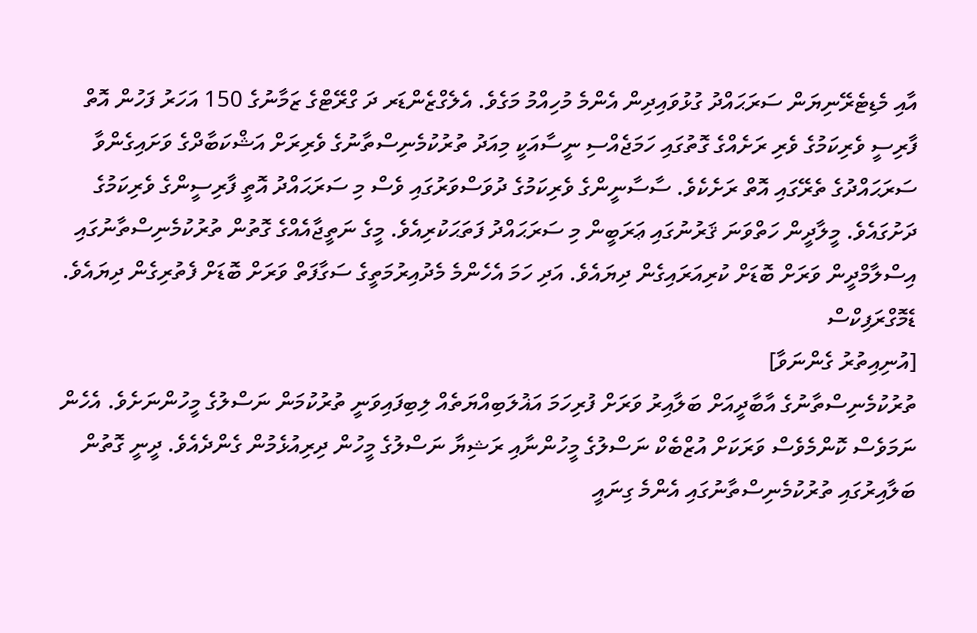އާއި މެޑިޓެރޭނިޔަން ސަރަޙައްދު ގުޅުވައިދިން އެންމެ މުހިއްމު މަގެވެ. އެލެގްޒެންޑަރ ދަ ގްރޭޓްގެ ޒަމާނުގެ 150 އަހަރު ފަހުން އޮތް ފާރިސީ ވެރިކަމުގެ ވެރި ރަށެއްގެ ގޮތުގައި ހަމަޖެއްސި ނީސާއަކީ މިއަދު ތުރުކުމެނިސްތާނުގެ ވެރިރަށް އަޝްކަބާދްގެ ވަށައިގެންވާ ސަރަޙައްދުގެ ތެރޭގައި އޮތް ރަށެކެވެ. ސާސާނީންގެ ވެރިކަމުގެ ދުވަސްވަރުގައި ވެސް މި ސަރަޙައްދު އޮތީ ފާރިސީންގެ ވެރިކަމުގެ ދަށުގައެވެ. މީލާދީން ހަތްވަނަ ޤަރުނުގައި ޢަރަބީން މި ސަރަޙައްދު ފަތަޙަކުރިއެވެ. މީގެ ނަތީޖާއެއްގެ ގޮތުން ތުރުކުމެނިސްތާނުގައި އިސްލާމްދީން ވަރަށް ބޮޑަށް ކުރިއަރައިގެން ދިޔައެވެ. އަދި ހަމަ އެހެންމެ މެދުއިރުމަތީގެ ސަގާފަތް ވަރަށް ބޮޑަށް ފެތުރިގެން ދިޔައެވެ.
ޑެމޮގްރަފިކްސް
[އުނިއިތުރު ގެންނަވާ]
ތުރުކުމެނިސްތާނުގެ އާބާދީއަށް ބަލާއިރު ވަރަށް ފުރިހަމަ އަޣުލަބިއްޔަތެއް ލިބިފައިވަނީ ތުރުކުމަން ނަސްލުގެ މީހުންނަށެވެ. އެހެން ނަމަވެސް ކޮންމެވެސް ވަރަކަށް އުޒްބެކް ނަސްލުގެ މީހުންނާއި ރަޝިޔާ ނަސްލުގެ މީހުން ދިރިއުޅެމުން ގެންދެއެވެ. ދީނީ ގޮތުން ބަލާއިރުގައި ތުރުކުމެނިސްތާނުގައި އެންމެ ގިނައީ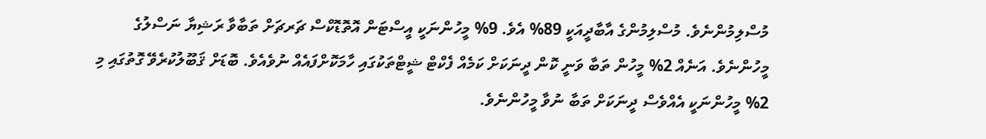މުސްލިމުންނެވެ. މުސްލިމުންގެ އާބާދީއަކީ 89% އެވެ. 9% މީހުންނަކީ އީސްޓަން އޮތޮޑޮކްސް ޗަރޗަށް ތަބާވާ ރަޝިޔާ ނަސްލުގެ މީހުންނެވެ. އަނެއް 2% މީހުން ތަބާ ވަނީ ކޮން ދީނަކަށް ކަމެއް ފެކްޓް ޝީޓްތަކުގައި ހާމަކޮށްފައެއް ނުވެއެވެ. ބޮޑަށް ޤަބޫލުކުރެވޭ ގޮތުގައި މި 2% މީހުންނަކީ އެއްވެސް ދީނަކަށް ތަބާ ނުވާ މީހުންނެވެ.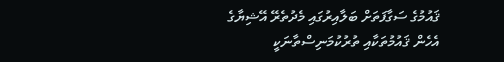ޤައުމުގެ ސަގާފަތަށް ބަލާއިރުގައި މެދުތެރޭ އޭޝިޔާގެ އެހެން ޤައުމުތަކާއި ތުރުކުމަނިސްތާނަކީ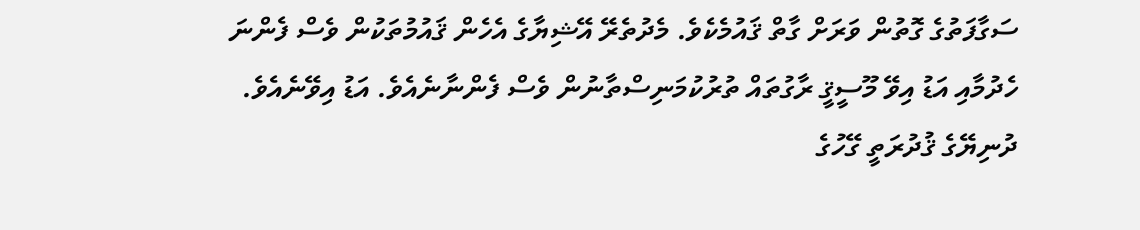ސަގާފަތުގެ ގޮތުން ވަރަށް ގާތް ޤައުމެކެވެ. މެދުތެރޭ އޭޝިޔާގެ އެހެން ޤައުމުތަކުން ވެސް ފެންނަ ހެދުމާއި އަޑު އިވޭ މޫސީޤީ ރާގުތައް ތުރުކުމަނިސްތާނުން ވެސް ފެންނާނެއެވެ. އަޑު އިވޭނެއެވެ.
ދުނިޔޭގެ ޤުދުރަތީ ގޭހުގެ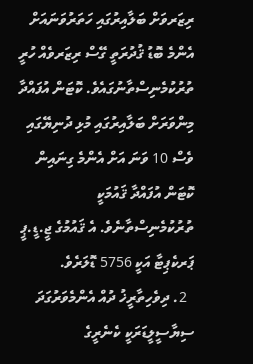ރިޒަރވަށް ބަލާއިރުގައި ހަތަރުވަނައަށް އެންމެ ބޮޑު ޤުދުރަތީ ގޭސް ރިޒަރވެއް ހުރީ ތުރުކުމެނިސްތާނުގައެވެ. ކޮޓަން އުފައްދާ މިންވަރަށް ބަލާއިރުގައި މުޅި ދުނިޔޭގައި ވެސް 10 ވަނަ އަށް އެންމެ ގިނައިން ކޮޓަން އުފައްދާ ޤައުމަކީ ތުރުކުމެނިސްތާނެވެ. އެ ޤައުމުގެ ޖީ.ޑީ.ޕީ ޕަރކެޕިޓާ އަކީ 5756 ޑޮލަރެވެ.
  2. ދިވެހިތާރީޚު ދުއް އެންމެވަރުގަދަ ސިޔާސީލީޑަރަކީ ކެނެރީގެ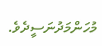މުހަންމަދުނަސީދެވެ.